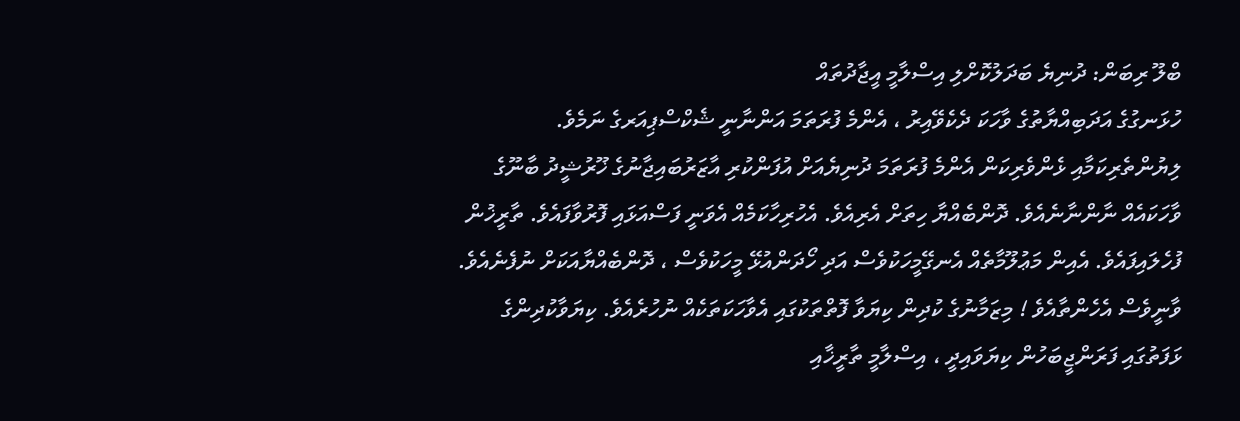ބްލޫ ރިބަން: ދުނިޔެ ބަދަލުކޮށްލި އިސްލާމީ އީޖާދުތައް
ހުޅަނގުގެ އަދަބިއްޔާތުގެ ވާހަކަ ދެކެވޭއިރު ، އެންމެ ފުރަތަމަ އަންނާނީ ޝެކްސްޕިއަރގެ ނަމެވެ. ލިޔުންތެރިކަމާއި ޅެންވެރިކަން އެންމެ ފުރަތަމަ ދުނިޔެއަށް އުފަންކުރި އާޒަރުބައިޖާނުގެ ޚޫރުޝީދު ބާނޫގެ ވާހަކައެއް ނާންނާނެއެވެ. ދޮންބެއްޔާ ހިތަށް އެރިއެވެ. އެހުރިހާކަމެއް އެވަނީ ފަސްއަޅައި ފޮރުވާފައެވެ. ތާރީޚުން ފުހެލައިފައެވެ. އެއިން މަޢުލޫމާތެއް އެނގޭމީހަކުވެސް އަދި ހޯދަންއުޅޭ މީހަކުވެސް ، ދޮންބެއްޔާއަކަށް ނުފެނެއެވެ. ވާނީވެސް އެހެންތާއެވެ ! މިޒަމާނުގެ ކުދިން ކިޔަވާ ފޮތްތަކުގައި އެވާހަކަތަކެއް ނުހުރެއެވެ. ކިޔަވާކުދިންގެ ޅަފަތުގައި ފަރަންޖީބަހުން ކިޔަވައިދީ ، އިސްލާމީ ތާރީޚާއި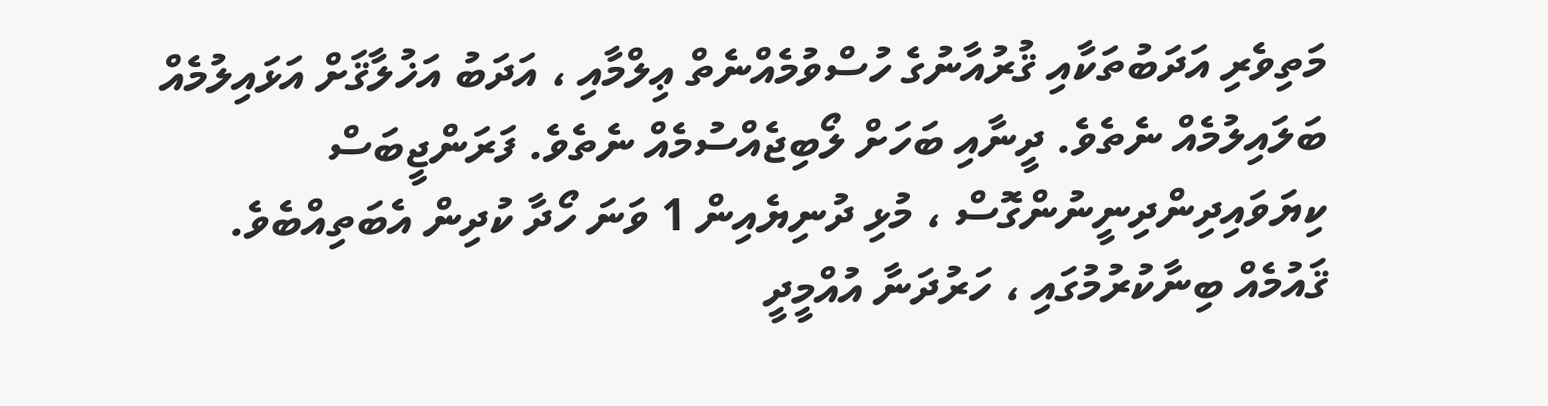މަތިވެރި އަދަބުތަކާއި ޤުރުއާނުގެ ހުސްވުމެއްނެތް ޢިލްމާއި ، އަދަބު އަޚުލާޤަށް އަޅައިލުމެއް ބަލައިލުމެއް ނެތެވެ. ދީނާއި ބަހަށް ލޯބިޖެއްސުމެއް ނެތެވެ. ފަރަންޖީބަސް ކިޔަވައިދިންދިނީނުންގޮސް ، މުޅި ދުނިޔެއިން 1 ވަނަ ހޯދާ ކުދިން އެބަތިއްބެވެ.
ޤައުމެއް ބިނާކުރުމުގައި ، ހަރުދަނާ އުއްމީދީ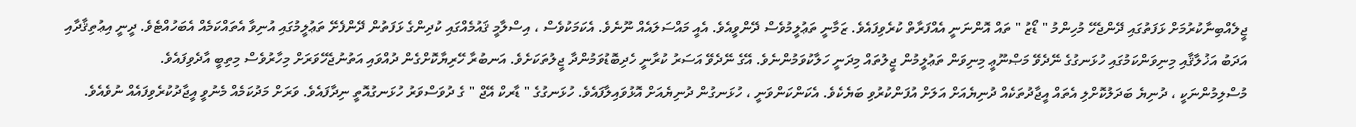ޖީލެއްބިނާކުރުމަށް ޅަފަތުގައި ދޭންޖެހޭ މުހިންމު " ޑޯޒު " ތައް އޮންނަނީ އެއްފަރާތް ކުރެވިފައެވެ. ޒަމާނީ ތަޢުލީމުވެސް ދޭންވީއެވެ. އެއީ މައްސަލައެއް ނޫނެވެ. އެކަމަކުވެސް ، އިސްލާމީ ޤައުމެއްގައި ކުދިންގެ ޅަފަތުން ދޭންފެށޭ ތަޢުލީމުގައި އުނިވާ އެތައްކަމެއް އެބަހުއްޓެވެ. ދީނީ އިޢުތިޤާދާއި އަދަބު އަޚުލާޤާއި މިނިވަންކަމުގައި ހުޅަނގުގެ ނޭދެވޭ މަޞްނޫޢީ މިނިވަން ތަޢުލީމުން ޖީލުތައް މިދަނީ ހަލާކުވަމުންނެވެ. އޭގެ ނޭދެވޭ އަސަރު ކުރާނީ ހެދިބޮޑުވަމުންދާ ޖީލުތަކަށެވެ. އަނބުރާ ހޭރިޔާކޮށްގެން ދުއްވައި އަތުނުޖެހޭވަރަށް މިހާރުވެސް މިތިބީ އާދެވިފައެވެ.
މުސްލިމުންނަކީ ، ދުނިޔެ ބަދަލުކޮށްލި އެތައް އީޖާދުތަކެއް ދުނިޔެއަށް އަލަށް އުފަންކުރުވި ބަޔެކެވެ. އެކަންކަންވަނީ ، ހުޅަނގުން ދުނިޔެއަށް އޮޅުވައިލާފައެވެ. ހުޅަނގުގެ " ޑާރކް އޭޖް " ގެ ދުވަސްވަރު ހުޅަނގުއޮތީ ނިދާފައެވެ. ވަރަށް މަދުކަމެއް މެނުވީ އީޖާދުކުރެވިފައެއް ނުވެއެވެ.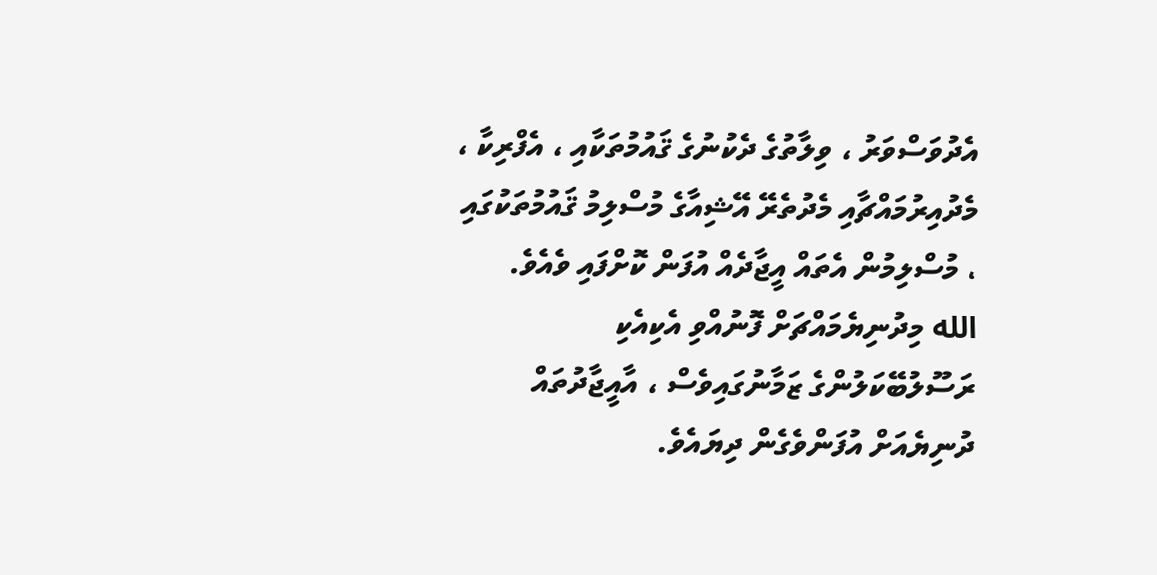އެދުވަސްވަރު ، ވިލާތުގެ ދެކުނުގެ ޤައުމުތަކާއި ، އެފްރިކާ ، މެދުއިރުމައްޗާއި މެދުތެރޭ އޭޝިއާގެ މުސްލިމު ޤައުމުތަކުގައި ، މުސްލިމުން އެތައް އީޖާދެއް އުފަން ކޮށްފައި ވެއެވެ.
الله މިދުނިޔެމައްޗަށް ފޮނުއްވި އެކިއެކި ރަސޫލުބޭކަލުންގެ ޒަމާނުގައިވެސް ، އާއީޖާދުތައް ދުނިޔެއަށް އުފަންވެގެން ދިޔައެވެ.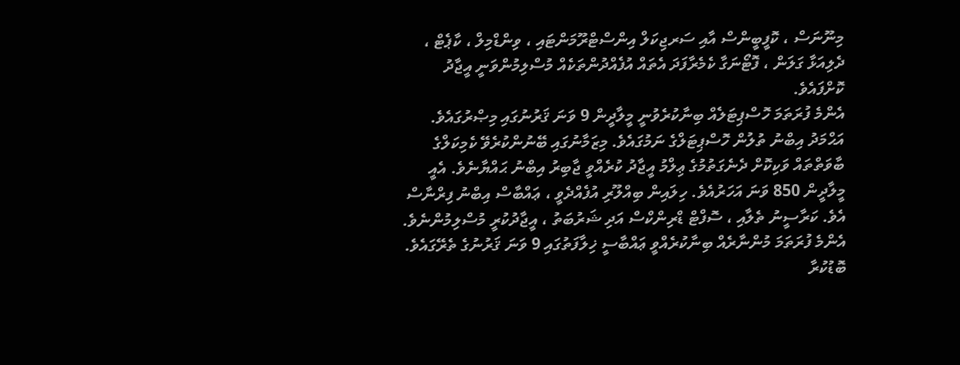މިނޫނަސް ، ކޮފީބީންސް އާއި ސަރޖިކަލް އިންސްޓްރޫމަންޓައި ، ވިންޑްމިލް ، ކާޕެޓް ، ދެލިއަޅާ ގަލަން ، ފޮޓޯނަގާ ކެމެރާފަދަ އެތައް އުފެއްދުންތަކެއް މުސްލިމުންވަނީ އީޖާދު ކޮށްފައެވެ.
އެންމެ ފުރަތަމަ ހޮސްޕިޓަލެއް ބިނާކުރެވުނީ މީލާދީން 9 ވަނަ ޤަރުނުގައި މިޞްރުގައެވެ. އަޙްމަދު އިބްނު ތުލުން ހޮސްޕިޓަލްގެ ނަމުގައެވެ. މިޒަމާނުގައި ބޭނުންކުރެވޭ ކެމިކަލްގެ ބާވަތްތައް ވަކިކޮށް ދެނެގަތުމުގެ ޢިލްމު އީޖާދު ކުރެއްވީ ޖާބިރު އިބްނު ޙައްޔާނެވެ. އެއީ މީލާދީން 850 ވަނަ އަހަރުއެވެ. ހިލައިން ބިއްލޫރި އުފެއްދެވީ ، ޢައްބާސް އިބްނު ފިރްނާސް އެވެ. ކަރާސީނު ތެލާއި ، ސޮފްޓް ޑްރިންކްސް އަދި ޝަރުބަތު ، އީޖާދުކުރީ މުސްލިމުންނެވެ. އެންމެ ފުރަތަމަ މުންނާރެއް ބިނާކުރެއްވީ ޢައްބާސީ ޚިލާފަތުގައި 9 ވަނަ ޤަރުނުގެ ތެރޭގައެވެ. ބޮޑުކުރާ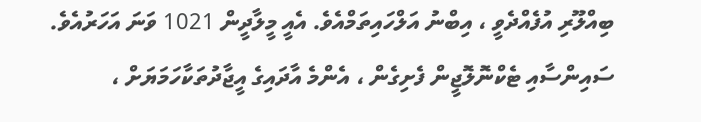ބިއްލޫރި އުފެއްދެވީ ، އިބްނު އަލްހައިތަމްއެވެ. އެއީ މީލާދީން 1021 ވަނަ އަހަރުއެވެ.
ސައިންސާއި ޓެކްނޮލޮޖީން ފެށިގެން ، އެންމެ އާދައިގެ އީޖާދުތަކާހަމަޔަށް ،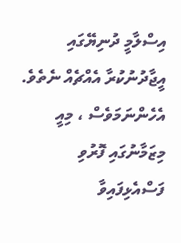އިސްލާމީ ދުނިޔޭގައި އީޖާދުނުކުރާ އެއްޗެއް ނެތެވެ. އެހެންނަމަވެސް ، މިއީ މިޒަމާނުގައި ފޮރުވި ފަސްއެޅިފައިވާ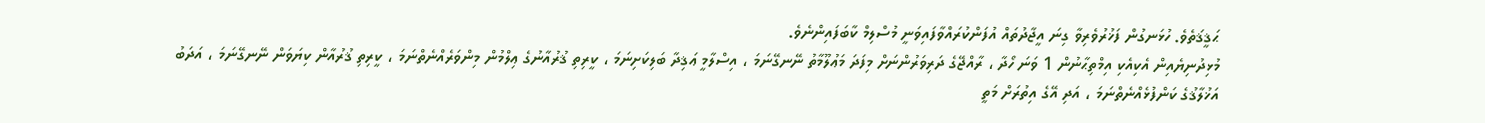ޙަޤީޤަތެވެ. ހުޅަނގުން ފަޚުރުވެރިވާ ގިނަ އީޖާދުތައް އުފަންކުރައްވާފައިވަނީ މުސްލިމް ކާބަފައިންނެވެ.
މުޅިދުނިޔެއިން އެކިއެކި އިމްތިޙާނުން 1 ވަނަ ހޯދާ ، ރާއްޖޭގެ ދަރިވަރުންނަށް މިފަދަ މަޢުލޫމާތު ނޭނގޭނަމަ ، އިސްލާމީ ޢަޤިދާ ބަލިކަށިނަމަ ، ކީރިތި ޤުރުއާނުގެ ޢިލްމުން މިންވަރެއްނެތްނަމަ ، ކީރިތި ޤުރުއާން ކިޔަވަން ނޭނގޭނަމަ ، އަދަބު އަޚުލާޤުގެ ކަންފުޅެއްނެތްނަމަ ، އަދި އޭގެ އިތުރަށް މަތީ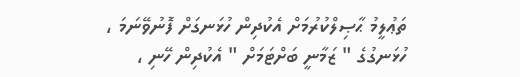ތަޢުލީމު ޙާޞިލްކުރުމަށް އެކުދިން ހުޅަނގަށް ފޮނުވޭނަމަ ، ހުޅަނގުގެ " ޒަމާނީ ބަށްޓަމަށް " އެކުދިން ހޭނި ،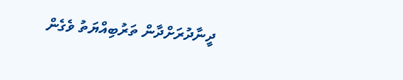ދީނާދުރަށްދާން ތަރުބިއްޔަތު ވެގެން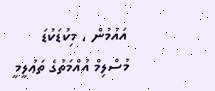އައުމުން ، މިކުޑަކުޑަ މުސްލިމް އުއްމަތުގެ ތަޢުލީމީ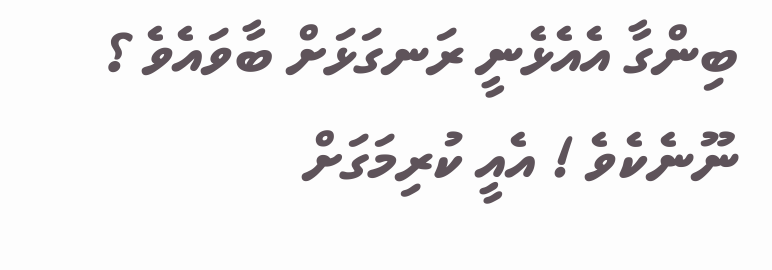ބިންގާ އެއެޅެނީ ރަނގަޅަށް ބާވައެވެ ؟ ނޫނެކެވެ ! އެއީ ކުރިމަގަށް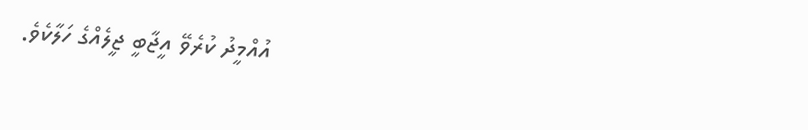އުއްމީދު ކުރެވޭ އީޖާބީ ޖީލެއްގެ ހަލާކެވެ.